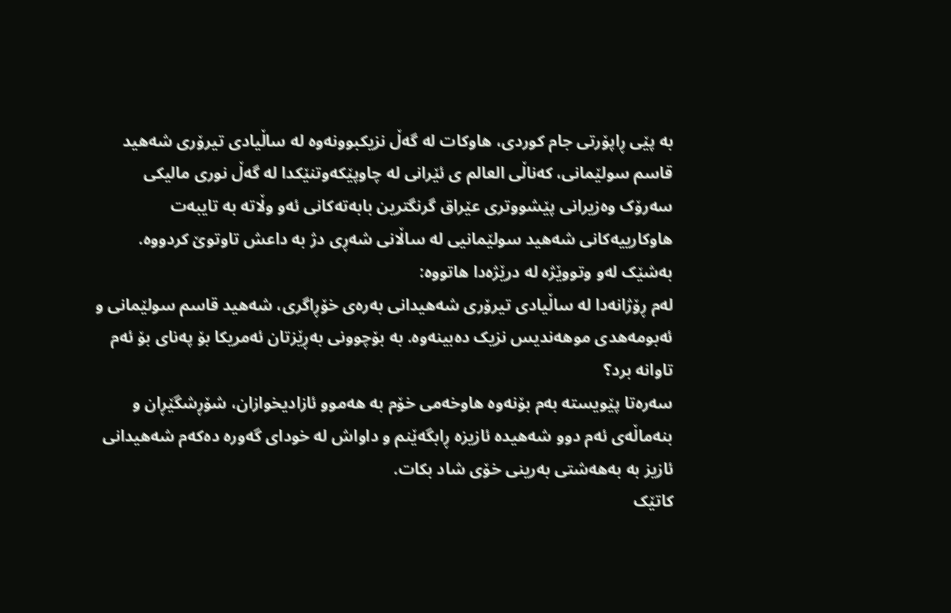بە پێی ڕاپۆرتی جام کوردی، هاوکات لە گەڵ نزیکبوونەوە لە ساڵیادی تیرۆری شەهید قاسم سولێمانی، کەناڵی العالم ی ئێرانی لە چاوپێکەوتنێکدا لە گەڵ نوری مالیکی سەرۆک وەزیرانی پێشووتری عێراق گرنگترین بابەتەکانی ئەو وڵاتە بە تایبەت هاوکارییەکانی شەهید سولێمانیی لە ساڵانی شەڕی دژ بە داعش تاوتوێ کردووە.
بەشێک لەو وتووێژە لە درێژەدا هاتووە:
لەم ڕۆژانەدا لە ساڵیادی تیرۆری شەهیدانی بەرەی خۆڕاگری، شەهید قاسم سولێمانی و ئەبومەهدی موهەندیس نزیک دەبینەوە. بە بۆچوونی بەڕێزتان ئەمریکا بۆ پەنای بۆ ئەم تاوانە برد؟
سەرەتا پێویستە بەم بۆنەوە هاوخەمی خۆم بە هەموو ئازادیخوازان، شۆڕشگێڕان و بنەماڵەی ئەم دوو شەهیدە ئازیزە ڕابگەێنم و داواش لە خودای گەورە دەکەم شەهیدانی ئازیز بە بەهەشتی بەرینی خۆی شاد بکات.
کاتێک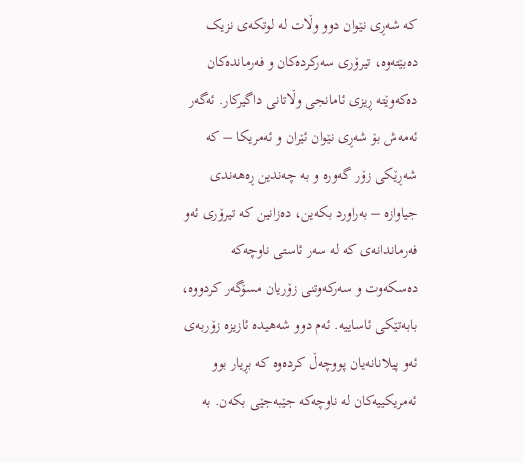کە شەڕی نێوان دوو وڵات لە لوتکەی نزیک دەبێتەوە، تیرۆری سەرکردەکان و فەرماندەکان دەکەوێتە ڕیزی ئامانجی وڵاتانی داگیرکار. ئەگەر ئەمەش بۆ شەڕی نێوان ئێران و ئەمریکا – کە شەڕێکی زۆر گەورە و بە چەندین ڕەهەندی جیاوازە – بەراورد بکەین، دەزانین کە تیرۆری ئەو فەرماندانەی کە لە سەر ئاستی ناوچەکە دەسکەوت و سەرکەوتنی زۆریان مسۆگەر کردووە، بابەتێکی ئاساییە. ئەم دوو شەهیدە ئازیزە زۆربەی ئەو پیلانانەیان پووچەڵ کردەوە کە بڕیار بوو ئەمریکییەکان لە ناوچەکە جێبەجێی بکەن. بە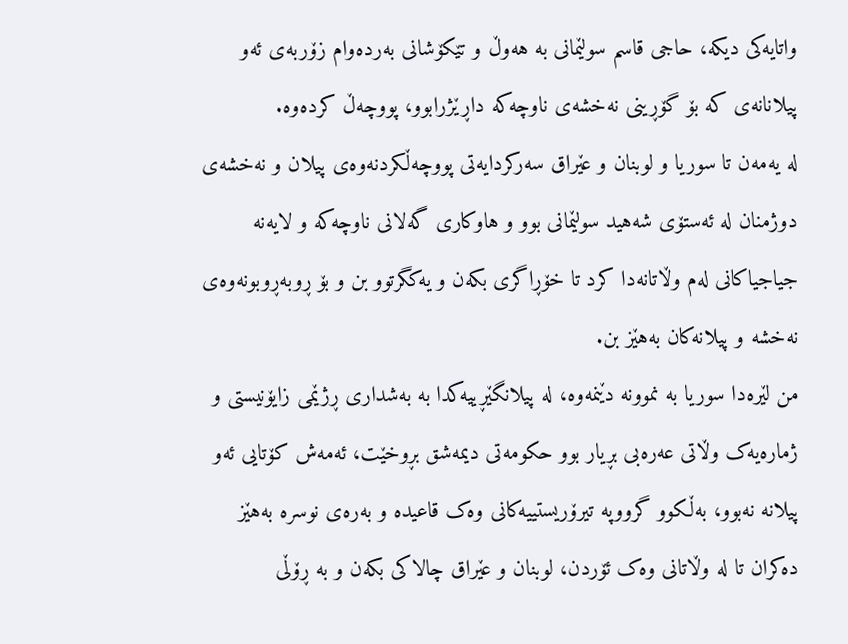واتایەکی دیکە، حاجی قاسم سولێمانی بە هەوڵ و تێکۆشانی بەردەوام زۆربەی ئەو پیلانانەی کە بۆ گۆڕینی نەخشەی ناوچەکە داڕێژرابوو، پووچەڵ کردەوە.
لە یەمەن تا سوریا و لوبنان و عێراق سەرکردایەتی پووچەڵکردنەوەی پیلان و نەخشەی دوژمنان لە ئەستۆی شەهید سولێمانی بوو و هاوکاری گەلانی ناوچەکە و لایەنە جیاجیاکانی لەم وڵاتانەدا کرد تا خۆڕاگری بکەن و یەکگرتوو بن و بۆ ڕوبەڕوبونەوەی نەخشە و پیلانەکان بەهێز بن.
من لێرەدا سوریا بە نموونە دێنمەوە، لە پیلانگێڕییەکدا بە بەشداری ڕژێمی زایۆنیستی و ژمارەیەک وڵاتی عەرەبی بڕیار بوو حکومەتی دیمەشق بڕوخێت، ئەمەش کۆتایی ئەو پیلانە نەبوو، بەڵکوو گرووپە تیرۆریستییەکانی وەک قاعیدە و بەرەی نوسرە بەهێز دەکران تا لە وڵاتانی وەک ئۆردن، لوبنان و عێراق چالاکی بکەن و بە ڕۆڵی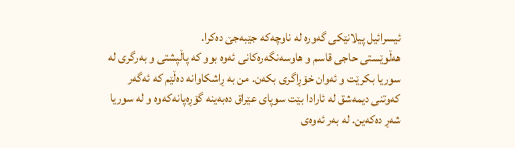ئیسرائیل پیلانێکی گەورە لە ناوچەکە جێبەجێ دەکرا.
هەڵوێستی حاجی قاسم و هاوسەنگەرەکانی ئەوە بوو کە پاڵپشتی و بەرگری لە سوریا بکرێت و ئەوان خۆڕاگری بکەن. من بە ڕاشکاوانە دەڵێم کە ئەگەر کەوتنی دیمەشق لە ئارادا بێت سوپای عێراق دەبەینە گۆڕەپانەکەوە و لە سوریا شەڕ دەکەین. لە بەر ئەوەی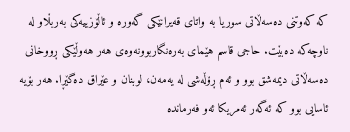کە کەوتنی دەسەڵاتی سوریا بە واتای قەیرانێکی گەورە و ئاڵۆزییەکی بەربڵاو لە ناوچەکە دەبێت. حاجی قاسم هێمای بەرەنگاربوونەوەی هەر هەوڵێکی ڕووخانی دەسەڵاتی دیمەشق بوو و ئەم ڕۆڵەشی لە یەمەن، لوبنان و عێراق دەگێڕا. هەر بۆیە ئاسایی بوو کە ئەگەر ئەمریکا ئەو فەرماندە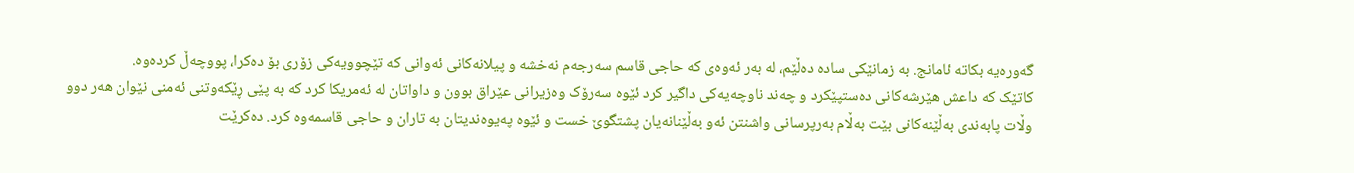گەورەیە بکاتە ئامانج. بە زمانێکی سادە دەڵێم، لە بەر ئەوەی کە حاجی قاسم سەرجەم نەخشە و پیلانەکانی ئەوانی کە تێچوویەکی زۆری بۆ دەکرا، پووچەڵ کردەوە.
کاتێک کە داعش هێرشەکانی دەستپێکرد و چەند ناوچەیەکی داگیر کرد ئێوە سەرۆک وەزیرانی عێراق بوون و داواتان لە ئەمریکا کرد کە بە پێی ڕێکەوتنی ئەمنی نێوان هەر دوو وڵات پابەندی بەڵێنەکانی بێت بەڵام بەرپرسانی واشنتن ئەو بەڵێنانەیان پشتگوێ خست و ئێوە پەیوەندیتان بە تاران و حاجی قاسمەوە کرد. دەکرێت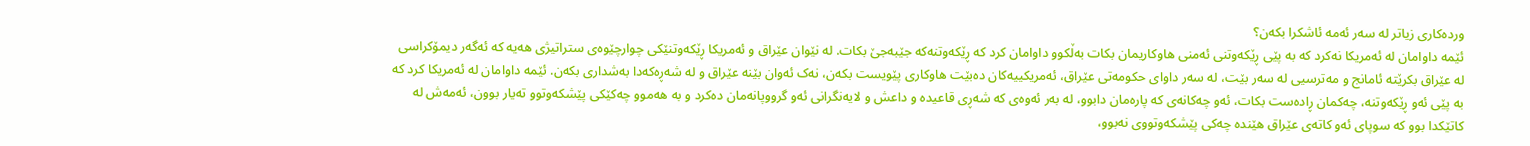وردەکاری زیاتر لە سەر ئەمە ئاشکرا بکەن؟
ئێمە داوامان لە ئەمریکا نەکرد کە بە پێی ڕێکەوتنی ئەمنی هاوکاریمان بکات بەڵکوو داوامان کرد کە ڕێکەوتنەکە جێبەجێ بکات. لە نێوان عێراق و ئەمریکا ڕێکەوتنێکی چوارچێوەی ستراتیژی هەیە کە ئەگەر دیمۆکراسی لە عێراق بکرێتە ئامانج و مەترسیی لە سەر بێت، لە سەر داوای حکومەتی عێراق، ئەمریکییەکان دەبێت هاوکاری پێویست بکەن، نەک ئەوان بێنە عێراق و لە شەڕەکەدا بەشداری بکەن. ئێمە داوامان لە ئەمریکا کرد کە بە پێی ئەو ڕێکەوتنە، چەکمان ڕادەست بکات، ئەو چەکانەی کە پارەمان دابوو، لە بەر ئەوەی کە شەڕی قاعیدە و داعش و لایەنگرانی ئەو گرووپانەمان دەکرد و بە هەموو چەکێکی پێشکەوتوو تەیار بوون، ئەمەش لە کاتێکدا بوو کە سوپای ئەو کاتەی عێراق هێندە چەکی پێشکەوتووی نەبوو،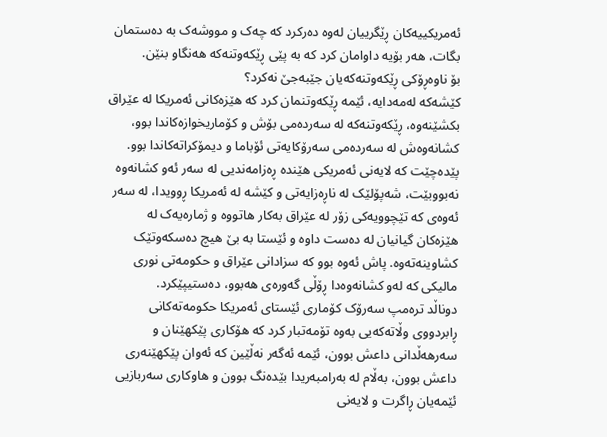ئەمریکییەکان ڕێگرییان لەوە دەرکرد کە چەک و مووشەک بە دەستمان بگات، هەر بۆیە داوامان کرد کە بە پێی ڕێکەوتنەکە هەنگاو بنێن.
بۆ ناوەڕۆکی ڕێکەوتنەکەیان جێبەجێ نەکرد؟
کێشەکە لەمەدایە، ئێمە ڕێکەوتنمان کرد کە هێزەکانی ئەمریکا لە عێراق بکشێنەوە، ڕێکەوتنەکە لە سەردەمی بۆش و کۆماریخوازەکاندا بوو، کشانەوەش لە سەردەمی سەرۆکایەتی ئۆباما و دیمۆکراتەکاندا بوو. پێدەچێت کە لایەنی ئەمریکی هێندە ڕەزامەندیی لە سەر ئەو کشانەوە نەبووبێت، شەپۆلێک لە ناڕەزایەتی و کێشە لە ئەمریکا ڕوویدا، لە سەر ئەوەی کە تێچوویەکی زۆر لە عێراق بەکار هاتووە و ژمارەیەک لە هێزەکان گیانیان لە دەست داوە و ئێستا بە بێ هیچ دەسکەوتێک کشاوینەتەوە. پاش ئەوە بوو کە سزادانی عێراق و حکومەتی نوری مالیکی کە لەو کشانەوەدا ڕۆڵی گەورەی هەبوو، دەستیپێکرد.
دوناڵد ترەمپ سەرۆک کۆماری ئێستای ئەمریکا حکومەتەکانی ڕابردووی وڵاتەکەیی بەوە تۆمەتبار کرد کە هۆکاری پێکهێنان و سەرهەڵدانی داعش بوون، ئێمە ئەگەر نەڵێین کە ئەوان پێکهێنەری داعش بوون، بەڵام لە بەرامبەریدا بێدەنگ بوون و هاوکاری سەربازیی ئێمەیان ڕاگرت و لایەنی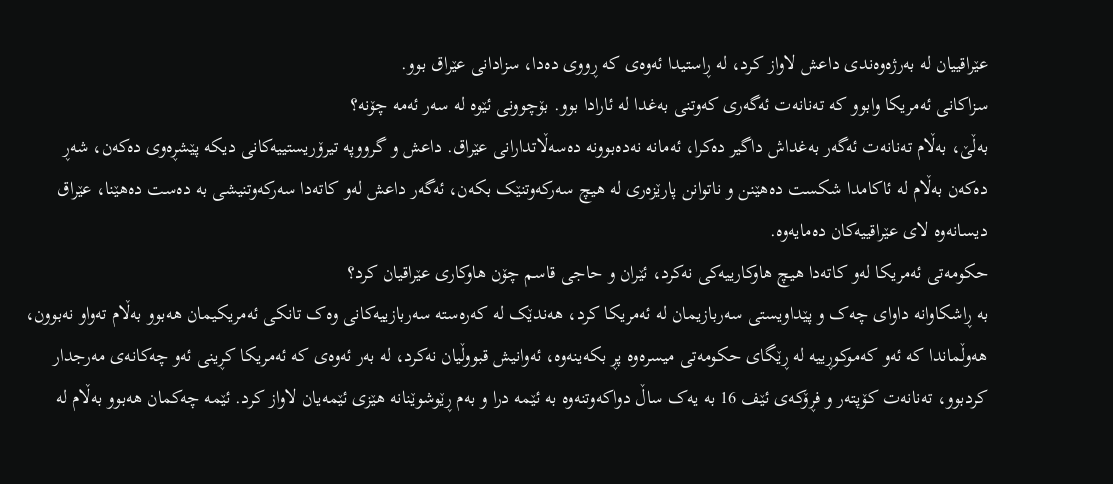عێراقییان لە بەرژەوەندی داعش لاواز کرد، لە ڕاستیدا ئەوەی کە ڕووی دەدا، سزادانی عێراق بوو.
سزاکانی ئەمریکا وابوو کە تەنانەت ئەگەری کەوتنی بەغدا لە ئارادا بوو. بۆچوونی ئێوە لە سەر ئەمە چۆنە؟
بەڵێ، بەڵام تەنانەت ئەگەر بەغداش داگیر دەکرا، ئەمانە نەدەبوونە دەسەڵاتدارانی عێراق. داعش و گرووپە تیرۆریستییەکانی دیکە پێشڕەوی دەکەن، شەڕ دەکەن بەڵام لە ئاکامدا شکست دەهێنن و ناتوانن پارێزەری لە هیچ سەرکەوتنێک بکەن، ئەگەر داعش لەو کاتەدا سەرکەوتنیشی بە دەست دەهێنا، عێراق دیسانەوە لای عێراقییەکان دەمایەوە.
حکومەتی ئەمریکا لەو کاتەدا هیچ هاوکارییەکی نەکرد، ئێران و حاجی قاسم چۆن هاوکاری عێراقیان کرد؟
بە ڕاشکاوانە داوای چەک و پێداویستی سەربازیمان لە ئەمریکا کرد، هەندێک لە کەرەستە سەربازییەکانی وەک تانکی ئەمریکیمان هەبوو بەڵام تەواو نەبوون، هەوڵماندا کە ئەو کەموکوڕییە لە ڕێگای حکومەتی میسرەوە پڕ بکەینەوە، ئەوانیش قبووڵیان نەکرد، لە بەر ئەوەی کە ئەمریکا کڕینی ئەو چەکانەی مەرجدار کردبوو، تەنانەت کۆپتەر و فڕۆکەی ئێف 16 بە یەک ساڵ دواکەوتنەوە بە ئێمە درا و بەم ڕێوشوێنانە هێزی ئێمەیان لاواز کرد. ئێمە چەکمان هەبوو بەڵام لە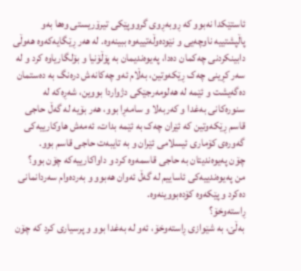ئاستێکدا نەبوو کە ڕوبەڕوی گرووپێکی تیرۆریستی وەها بەو پاڵپشتییە ناوچەیی و نێودەوڵەتییەوە ببینەوە. لە هەر ڕێگایەکەوە هەوڵی دابینکردنی چەکمان دەدا، پەیوەندیمان بە پۆڵۆنیا و بۆلگاریاوە کرد و لە سەر کڕینی چەک ڕێکەوتین، بەڵام ئەو چەکانەش درەنگ بە دەستمان دەگەیشت و ئێمە لە هەلومەرجێکی دژواردا بووین، شەڕەکە لە سنورەکانی بەغدا و کەربەلا و سامەڕا بوو، هەر بۆیە لە گەڵ حاجی قاسم ڕێکەوتین کە ئێران چەک بە ئێمە بدات، ئەمەش هاوکارییەکی گەورەی کۆماری ئیسلامی ئێران و بە تایبەت حاجی قاسم بوو.
چۆن پەیوەندیتان بە حاجی قاسمەوە کرد و داواکارییەکە چۆن بوو؟
من پەیوەندییەکی ئاساییم لە گەڵ ئەوان هەبوو و بەردەوام سەردانمانی دەکرد و پێکەوە کۆدەبووینەوە.
ڕاستەوخۆ؟
بەڵێ، بە شێوازی ڕاستەوخۆ، ئەو لە بەغدا بوو و پرسیاری کرد کە چۆن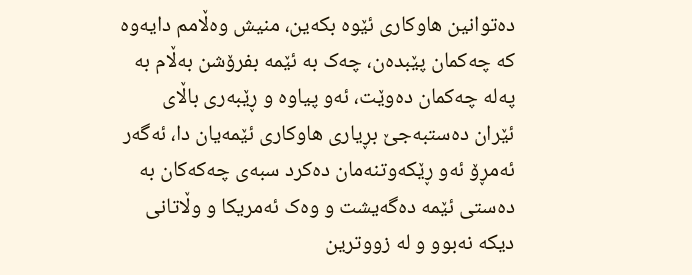دەتوانین هاوکاری ئێوە بکەین، منیش وەڵامم دایەوە کە چەکمان پێبدەن، چەک بە ئێمە بفرۆشن بەڵام بە پەلە چەکمان دەوێت، ئەو پیاوە و ڕێبەری باڵای ئێران دەستبەجێ بڕیاری هاوکاری ئێمەیان دا، ئەگەر ئەمڕۆ ئەو ڕێکەوتنەمان دەکرد سبەی چەکەکان بە دەستی ئێمە دەگەیشت و وەک ئەمریکا و وڵاتانی دیکە نەبوو و لە زووترین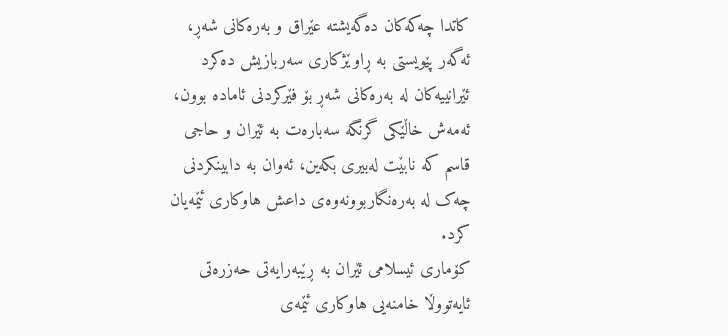کاتدا چەکەکان دەگەیشتە عێراق و بەرەکانی شەڕ، ئەگەر پێویستی بە ڕاوێژکاری سەربازیش دەکرد ئێرانییەکان لە بەرەکانی شەڕ بۆ فێرکردنی ئامادە بوون، ئەمەش خاڵێکی گرنگە سەبارەت بە ئێران و حاجی قاسم کە نابێت لەبیری بکەین، ئەوان بە دابینکردنی چەک لە بەرەنگاربوونەوەی داعش هاوکاری ئێمەیان کرد.
کۆماری ئیسلامی ئێران بە ڕێبەرایەتی حەزرەتی ئایەتووڵا خامنەیی هاوکاری ئێمەی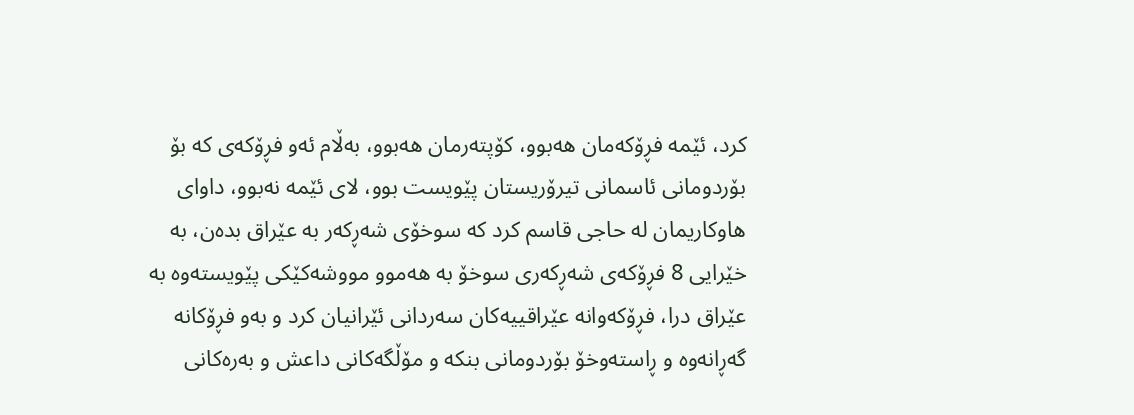کرد، ئێمە فڕۆکەمان هەبوو، کۆپتەرمان هەبوو، بەڵام ئەو فڕۆکەی کە بۆ بۆردومانی ئاسمانی تیرۆریستان پێویست بوو، لای ئێمە نەبوو، داوای هاوکاریمان لە حاجی قاسم کرد کە سوخۆی شەڕکەر بە عێراق بدەن، بە خێرایی 8 فڕۆکەی شەڕکەری سوخۆ بە هەموو مووشەکێکی پێویستەوە بە عێراق درا، فڕۆکەوانە عێراقییەکان سەردانی ئێرانیان کرد و بەو فڕۆکانە گەڕانەوە و ڕاستەوخۆ بۆردومانی بنکە و مۆڵگەکانی داعش و بەرەکانی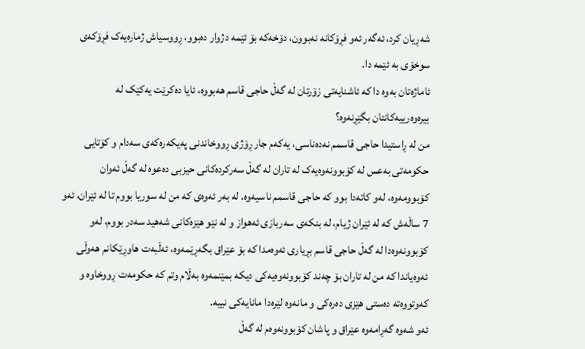شەڕیان کرد، ئەگەر ئەو فڕۆکانە نەبوون، دۆخەکە بۆ ئێمە دژوار دەبوو، ڕووسیاش ژمارەیەک فڕۆکەی سوخۆی بە ئێمە دا.
ئاماژەتان بەوە دا کە ئاشنایەتی زۆرتان لە گەڵ حاجی قاسم هەبووە، ئایا دەکرێت یەکێک لە بیرەوەرییەکانتان بگێڕنەوە؟
من لە ڕاستیدا حاجی قاسمم نەدەناسی، یەکەم جار ڕۆژی ڕووخاندنی پەیکەرەکەی سەدام و کۆتایی حکومەتی بەعس لە کۆبوونەوەیەک لە تاران لە گەڵ سەرکردەکانی حیزبی دەعوە لە گەڵ ئەوان کۆبوومەوە، لەو کاتەدا بوو کە حاجی قاسمم ناسیەوە. لە بەر ئەوەی کە من لە سوریا بووم تا لە ئێران، ئەو 7 ساڵەش کە لە ئێران ژیام، لە بنکەی سەربازی ئەهواز و لە نێو هێزەکانی شەهید سەدر بووم، لەو کۆبوونەوەدا لە گەڵ حاجی قاسم بڕیاری ئەوەمدا کە بۆ عێراق بگەڕێمەوە، ئەڵبەت هاوڕێکانم هەوڵی ئەوەیاندا کە من لە تاران بۆ چەند کۆبوونەوەیەکی دیکە بمێنمەوە بەڵام وتم کە حکومەت ڕووخاوە و کەوتووەتە دەستی هێزی دەرەکی و مانەوە لێرەدا مانایەکی نییە.
ئەو شەوە گەڕامەوە عێراق و پاشان کۆبوونەوەم لە گەڵ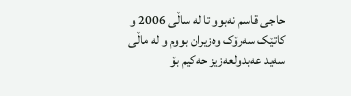حاجی قاسم نەبوو تا لە ساڵی 2006 و کاتێک سەرۆک وەزیران بووم و لە ماڵی سەید عەبدولعەزیز حەکیم بۆ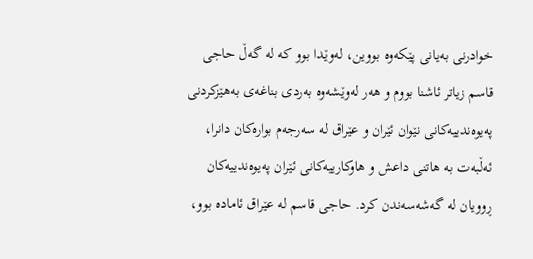خوادرنی بەیانی پێکەوە بووین، لەوێدا بوو کە لە گەڵ حاجی قاسم زیاتر ئاشنا بووم و هەر لەوێشەوە بەردی بناغەی بەهێزکردنی پەیوەندییەکانی نێوان ئێران و عێراق لە سەرجەم بوارەکان دانرا، ئەڵبەت بە هاتنی داعش و هاوکارییەکانی ئێران پەیوەندییەکان ڕوویان لە گەشەسەندن کرد. حاجی قاسم لە عێراق ئامادە بوو،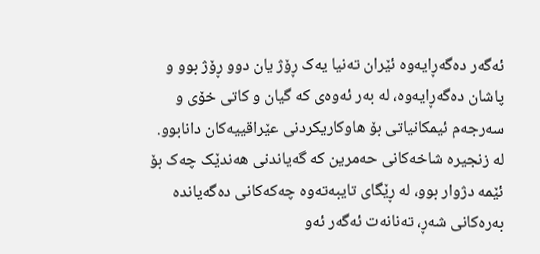ئەگەر دەگەڕایەوە ئێران تەنیا یەک ڕۆژ یان دوو ڕۆژ بوو و پاشان دەگەڕایەوە، لە بەر ئەوەی کە گیان و کاتی خۆی و سەرجەم ئیمکانیاتی بۆ هاوکاریکردنی عێراقییەکان دانابوو. لە زنجیرە شاخەکانی حەمرین کە گەیاندنی هەندێک چەک بۆ ئێمە دژوار بوو، لە ڕێگای تایبەتەوە چەکەکانی دەگەیاندە بەرەکانی شەڕ، تەنانەت ئەگەر ئەو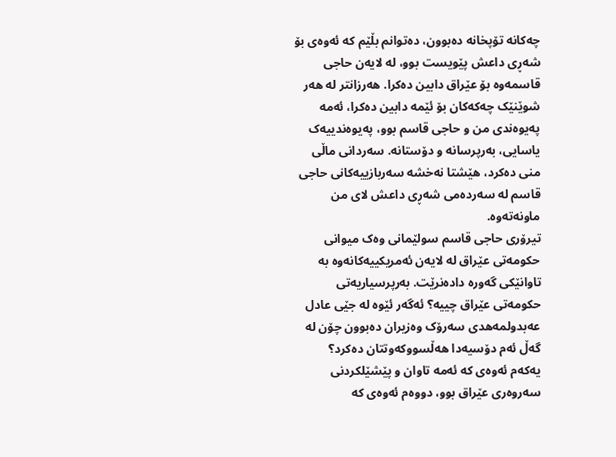چەکانە تۆپخانە دەبوون، دەتوانم بڵێم کە ئەوەی بۆ شەڕی داعش پێویست بوو، لە لایەن حاجی قاسمەوە بۆ عێراق دابین دەکرا. هەرزانتر لە هەر شوێنێک چەکەکان بۆ ئێمە دابین دەکرا، ئەمە پەیوەندی من و حاجی قاسم بوو، پەیوەندییەک یاسایی، بەرپرسانە و دۆستانە. سەردانی ماڵی منی دەکرد، هێشتا نەخشە سەربازییەکانی حاجی قاسم لە سەردەمی شەڕی داعش لای من ماونەتەوە.
تیرۆری حاجی قاسم سولێمانی وەک میوانی حکومەتی عێراق لە لایەن ئەمریکییەکانەوە بە تاوانێکی گەورە دادەنرێت. بەرپرسیاریەتی حکومەتی عێراق چییە؟ ئەگەر ئێوە لە جێی عادل عەبدولمەهدی سەرۆک وەزیران دەبوون چۆن لە گەڵ ئەم دۆسیەدا هەڵسووکەوتتان دەکرد؟
یەکەم ئەوەی کە ئەمە تاوان و پێشێلکردنی سەروەری عێراق بوو، دووەم ئەوەی کە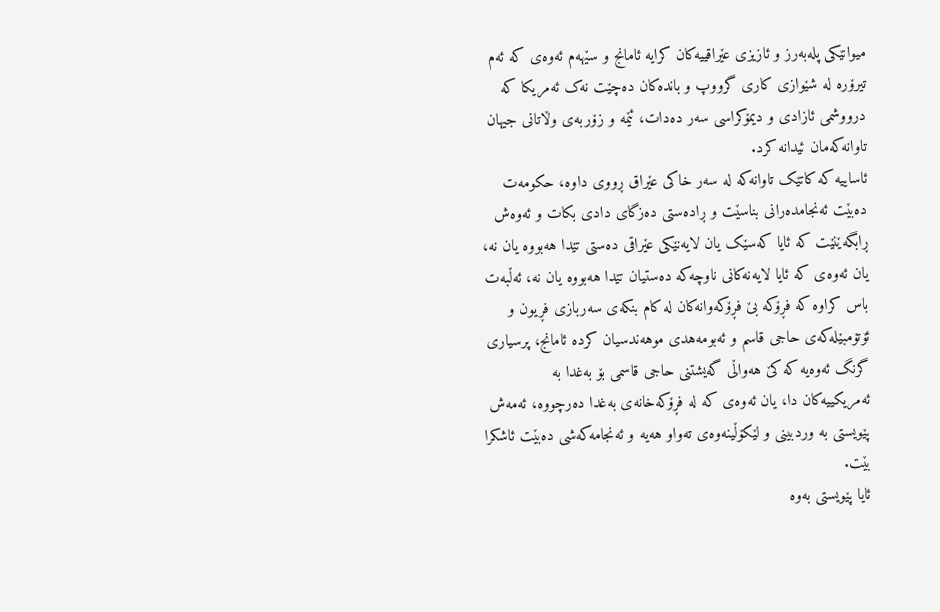میوانێکی پلەبەرز و ئازیزی عێراقییەکان کرایە ئامانج و سێهەم ئەوەی کە ئەم تیرۆرە لە شێوازی کاری گرووپ و باندەکان دەچێت نەک ئەمریکا کە درووشمی ئازادی و دیمۆکراسی سەر دەدات، ئێمە و زۆربەی وڵاتانی جیهان تاوانەکەمان ئیدانە کرد.
ئاساییە کە کاتێک تاوانەکە لە سەر خاکی عێراق ڕووی داوە، حکومەت دەبێت ئەنجامدەرانی بناسێت و ڕادەستی دەزگای دادی بکات و ئەوەش ڕابگەێنێت کە ئایا کەسێک یان لایەنێکی عێراقی دەستی تێدا هەبووە یان نە، یان ئەوەی کە ئایا لایەنەکانی ناوچەکە دەستیان تێدا هەبووە یان نە، ئەڵبەت باس کراوە کە فڕۆکە بێ فڕۆکەوانەکان لە کام بنکەی سەربازی فڕیون و ئۆتۆمبێلەکەی حاجی قاسم و ئەبومەهدی موهەندسیان کردە ئامانج، پرسیاری گرنگ ئەوەیە کە کێ هەواڵی گەیشتنی حاجی قاسمی بۆ بەغدا بە ئەمریکییەکان دا، یان ئەوەی کە لە فڕۆکەخانەی بەغدا دەرچووە، ئەمەش پێویستی بە وردبینی و لێکۆڵینەوەی تەواو هەیە و ئەنجامەکەشی دەبێت ئاشکرا بێت.
ئایا پێویستی بەوە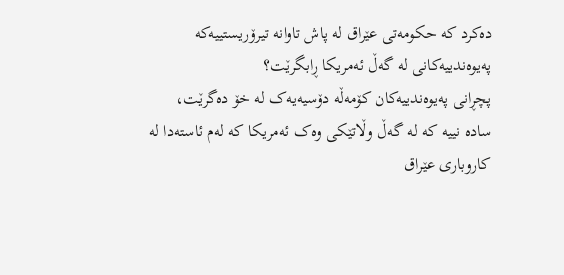دەکرد کە حکومەتی عێراق لە پاش تاوانە تیرۆریستییەکە پەیوەندییەکانی لە گەڵ ئەمریکا ڕابگرێت؟
پچڕانی پەیوەندییەکان کۆمەڵە دۆسیەیەک لە خۆ دەگرێت، سادە نییە کە لە گەڵ وڵاتێکی وەک ئەمریکا کە لەم ئاستەدا لە کاروباری عێراق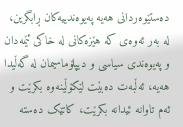دەستێوەردانی هەیە پەیوەندییەکان ڕابگرین، لە بەر ئەوەی کە هێزەکانی لە خاکی ئێمەدان و پەیوەندی سیاسی و دیپلۆماسیمان لە گەڵیدا هەیە، ئەڵبەت دەبێت لێکۆڵینەوە بکرێت و ئەم تاوانە ئیدانە بکرێت، کاتێک دەستە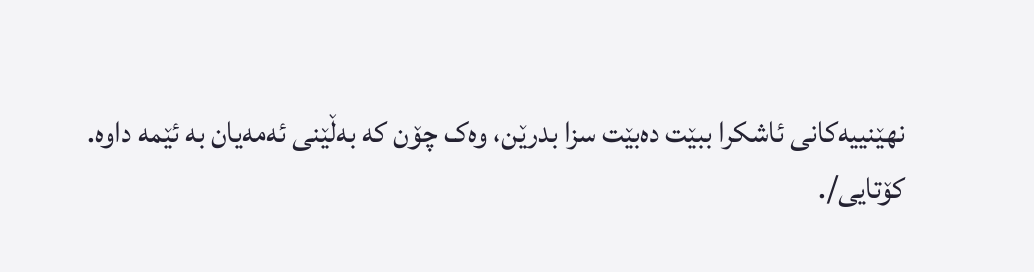نهێنییەکانی ئاشکرا ببێت دەبێت سزا بدرێن، وەک چۆن کە بەڵێنی ئەمەیان بە ئێمە داوە.
کۆتایی/.